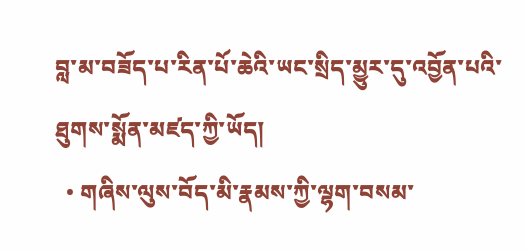བླ་མ་བཟོད་པ་རིན་པོ་ཆེའི་ཡང་སྲིད་མྱུར་དུ་འབྱོན་པའི་ཐུགས་སྨོན་མཛད་ཀྱི་ཡོད།
  • གཞིས་ལུས་བོད་མི་རྣམས་ཀྱི་ལྷག་བསམ་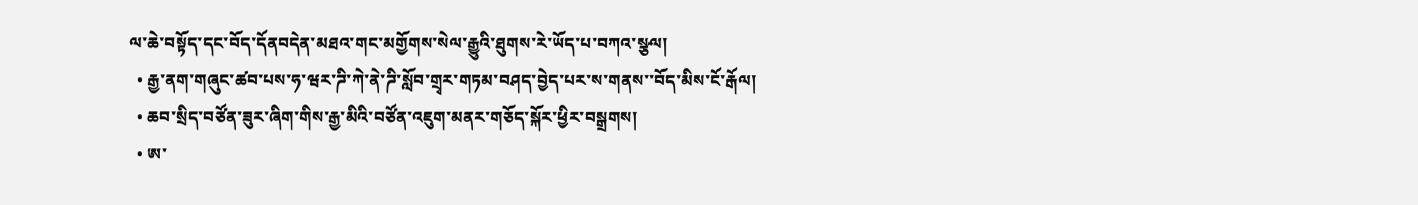ལ་ཆེ་བསྟོད་དང་བོད་དོནབདེན་མཐའ་གང་མགྱོགས་སེལ་རྒྱུའི་ཐུགས་རེ་ཡོད་པ་བཀའ་སྩལ།
  • རྒྱ་ནག་གཞུང་ཚབ་པས་ཧ་ཝར་ཌི་ཀེ་ནེ་ཌི་སློབ་གྲྭར་གཏམ་བཤད་བྱེད་པར་ས་གནས་་བོད་མིས་ངོ་རྒོལ།
  • ཆབ་སྲིད་བཙོན་ཟུར་ཞིག་གིས་རྒྱ་མིའི་བཙོན་འཇུག་མནར་གཅོད་སྐོར་ཕྱིར་བསྒྲགས།
  • ཨ་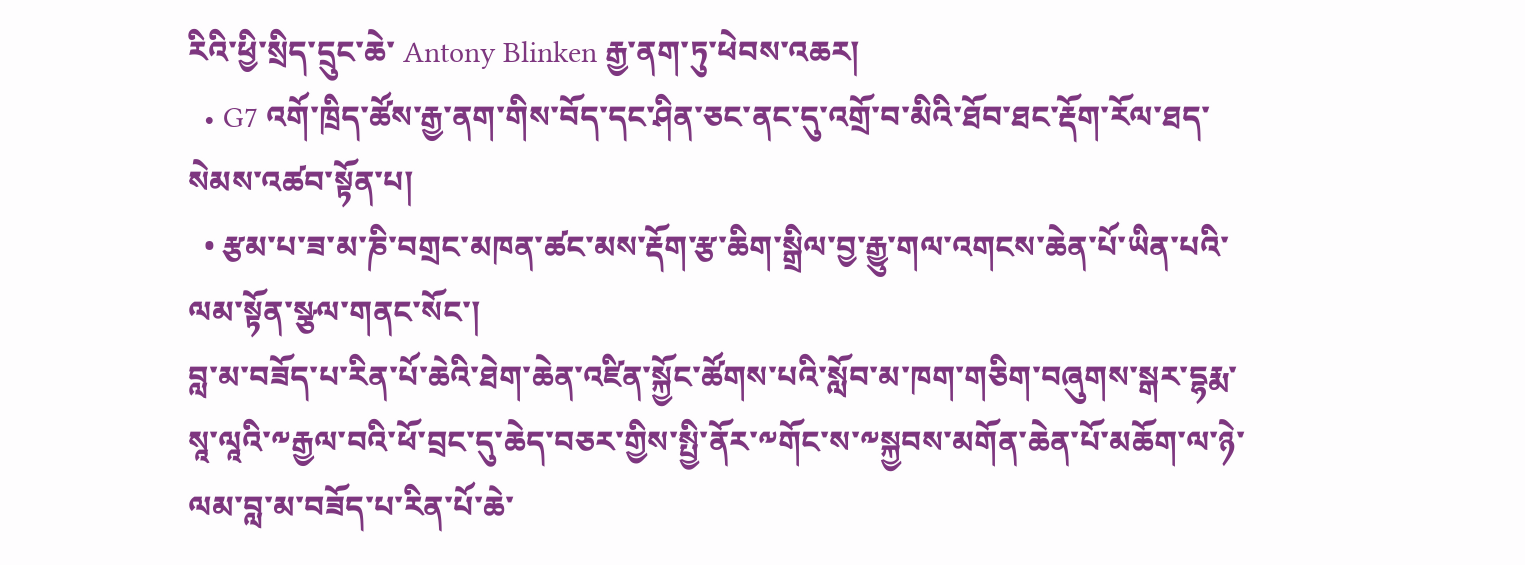རིའི་ཕྱི་སྲིད་དྲུང་ཆེ་ Antony Blinken རྒྱ་ནག་ཏུ་ཕེབས་འཆར།
  • G7 འགོ་ཁྲིད་ཚོས་རྒྱ་ནག་གིས་བོད་དང་ཤིན་ཅང་ནང་དུ་འགྲོ་བ་མིའི་ཐོབ་ཐང་རྡོག་རོལ་ཐད་སེམས་འཚབ་སྟོན་པ།
  • རྩམ་པ་ཟ་མ་ཎི་བགྲང་མཁན་ཚང་མས་རྡོག་རྩ་ཆིག་སྒྲིལ་བྱ་རྒྱུ་གལ་འགངས་ཆེན་པོ་ཡིན་པའི་ལམ་སྟོན་སྩལ་གནང་སོང་།
བླ་མ་བཟོད་པ་རིན་པོ་ཆེའི་ཐེག་ཆེན་འཛིན་སྐྱོང་ཚོགས་པའི་སློབ་མ་ཁག་གཅིག་བཞུགས་སྒར་དྷརྨ་སཱ་ལཱའི་༸རྒྱལ་བའི་ཕོ་བྲང་དུ་ཆེད་བཅར་གྱིས་སྤྱི་ནོར་༸གོང་ས་༸སྐྱབས་མགོན་ཆེན་པོ་མཆོག་ལ་ཉེ་ལམ་བླ་མ་བཟོད་པ་རིན་པོ་ཆེ་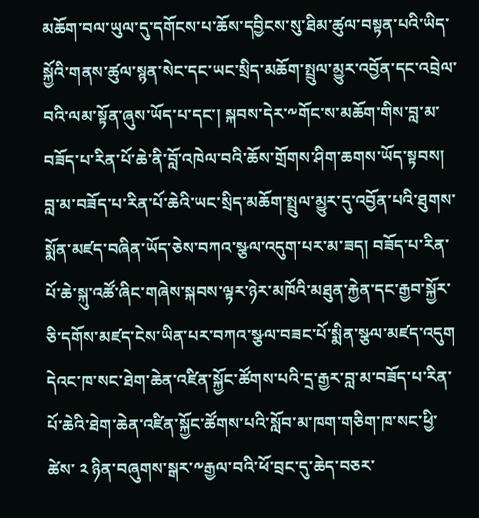མཆོག་བལ་ཡུལ་དུ་དགོངས་པ་ཆོས་དབྱིངས་སུ་ཐིམ་ཚུལ་བསྟན་པའི་ཡིད་སྐྱོའི་གནས་ཚུལ་སྙན་སེང་དང་ཡང་སྲིད་མཆོག་སྤྲུལ་མྱུར་འབྱོན་དང་འབྲེལ་བའི་ལམ་སྟོན་ཞུས་ཡོད་པ་དང་། སྐབས་དེར་༸གོང་ས་མཆོག་གིས་བླ་མ་བཟོད་པ་རིན་པོ་ཆེ་ནི་བློ་འཁེལ་བའི་ཆོས་གྲོགས་ཤིག་ཆགས་ཡོད་སྟབས། བླ་མ་བཟོད་པ་རིན་པོ་ཆེའི་ཡང་སྲིད་མཆོག་སྤྲུལ་མྱུར་དུ་འབྱོན་པའི་ཐུགས་སྨོན་མཛད་བཞིན་ཡོད་ཅེས་བཀའ་སྩལ་འདུག་པར་མ་ཟད། བཟོད་པ་རིན་པོ་ཆེ་སྐུ་འཚོ་ཞིང་གཞེས་སྐབས་ལྟར་ཉེར་མཁོའི་མཐུན་རྐྱེན་དང་རྒྱབ་སྐྱོར་ཅི་དགོས་མཛད་ངེས་ཡིན་པར་བཀའ་སྩལ་བཟང་པོ་སྨིན་སྩལ་མཛད་འདུག
དེའང་ཁ་སང་ཐེག་ཆེན་འཛིན་སྐྱོང་ཚོགས་པའི་དྲ་རྒྱར་བླ་མ་བཟོད་པ་རིན་པོ་ཆེའི་ཐེག་ཆེན་འཛིན་སྐྱོང་ཚོགས་པའི་སློབ་མ་ཁག་གཅིག་ཁ་སང་ཕྱི་ཚེས་ ༢ ཉིན་བཞུགས་སྒར་༸རྒྱལ་བའི་ཕོ་བྲང་དུ་ཆེད་བཅར་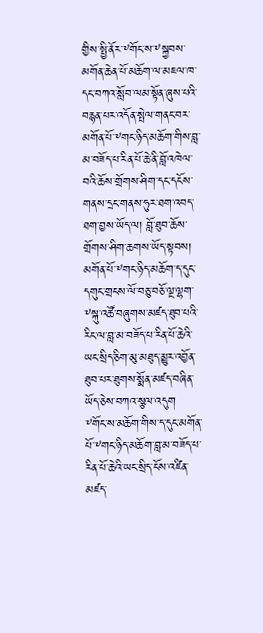གྱིས་སྤྱི་ནོར་༸གོང་ས་༸སྐྱབས་མགོན་ཆེན་པོ་མཆོག་ལ་མཇལ་ཁ་དང་བཀའ་སློབ་ལམ་སྟོན་ཞུས་པའི་བརྙན་པར་འདོན་སྤེལ་གནང་བར་མགོན་པོ་༸གང་ཉིད་མཆོག་གིས་བླ་མ་བཟོད་པ་རིན་པོ་ཆེ་ནི་བློ་འཁེལ་བའི་ཆོས་གྲོགས་ཤིག་དང་དངོས་གནས་དྲང་གནས་ཧུར་ཐག་འབད་ཐག་བྱས་ཡོད་ལ། བློ་ཐུབ་ཆོས་གྲོགས་ཤིག་ཆགས་ཡོད་སྟབས། མགོན་པོ་༸གང་ཉིད་མཆོག་ད་དུང་དགུང་གྲངས་ལོ་བཅུ་བཅོ་ལྔ་ལྷག་༸སྐུ་འཚོ་བཞུགས་མཛད་ཐུབ་པའི་རིང་ལ་བླ་མ་བཟོད་པ་རིན་པོ་ཆེའི་ཡང་སྲིད་ཅིག་མུ་མཐུད་མྱུར་འབྱོན་ཐུབ་པར་ཐུགས་སྨོན་མཛད་བཞིན་ཡོད་ཅེས་བཀའ་སྩལ་འདུག
༸གོང་ས་མཆོག་གིས་ད་དུང་མགོན་པོ་༸གང་ཉིད་མཆོག་བླ་མ་བཟོད་པ་རིན་པོ་ཆེའི་ཡང་སྲིད་ངོས་འཛིན་མཛད་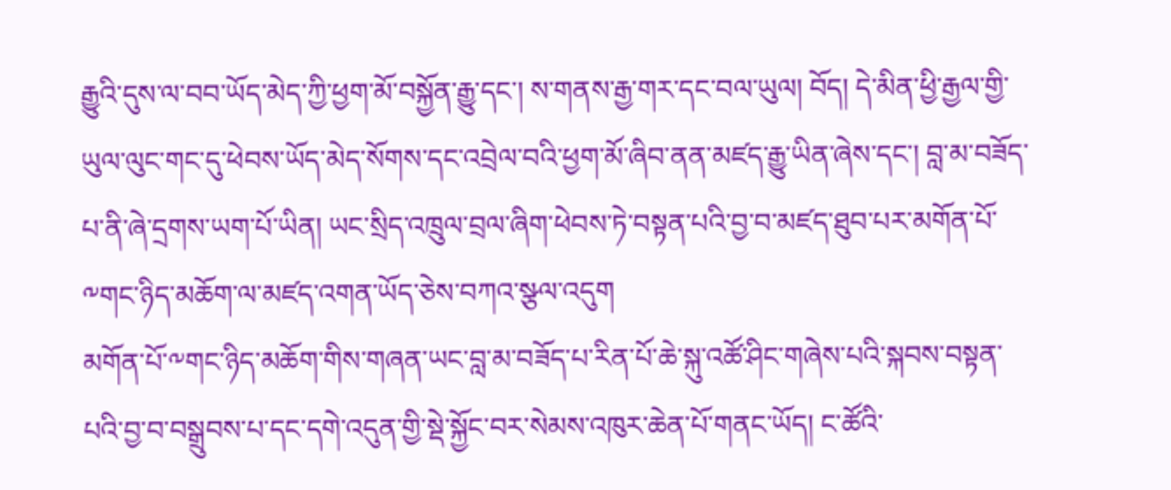རྒྱུའི་དུས་ལ་བབ་ཡོད་མེད་ཀྱི་ཕྱག་མོ་བསྐྱོན་རྒྱུ་དང་། ས་གནས་རྒྱ་གར་དང་བལ་ཡུལ། བོད། དེ་མིན་ཕྱི་རྒྱལ་གྱི་ཡུལ་ལུང་གང་དུ་ཕེབས་ཡོད་མེད་སོགས་དང་འབྲེལ་བའི་ཕྱག་མོ་ཞིབ་ནན་མཛད་རྒྱུ་ཡིན་ཞེས་དང་། བླ་མ་བཟོད་པ་ནི་ཞེ་དྲགས་ཡག་པོ་ཡིན། ཡང་སྲིད་འཁྲུལ་བྲལ་ཞིག་ཕེབས་ཏེ་བསྟན་པའི་བྱ་བ་མཛད་ཐུབ་པར་མགོན་པོ་༸གང་ཉིད་མཆོག་ལ་མཛད་འགན་ཡོད་ཅེས་བཀའ་སྩལ་འདུག
མགོན་པོ་༸གང་ཉིད་མཆོག་གིས་གཞན་ཡང་བླ་མ་བཟོད་པ་རིན་པོ་ཆེ་སྐུ་འཚོ་ཤིང་གཞེས་པའི་སྐབས་བསྟན་པའི་བྱ་བ་བསྒྲུབས་པ་དང་དགེ་འདུན་གྱི་སྡེ་སྐྱོང་བར་སེམས་འཁུར་ཆེན་པོ་གནང་ཡོད། ང་ཚོའི་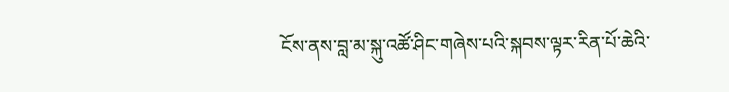ངོས་ནས་བླ་མ་སྐུ་འཚོ་ཤིང་གཞེས་པའི་སྐབས་ལྟར་རིན་པོ་ཆེའི་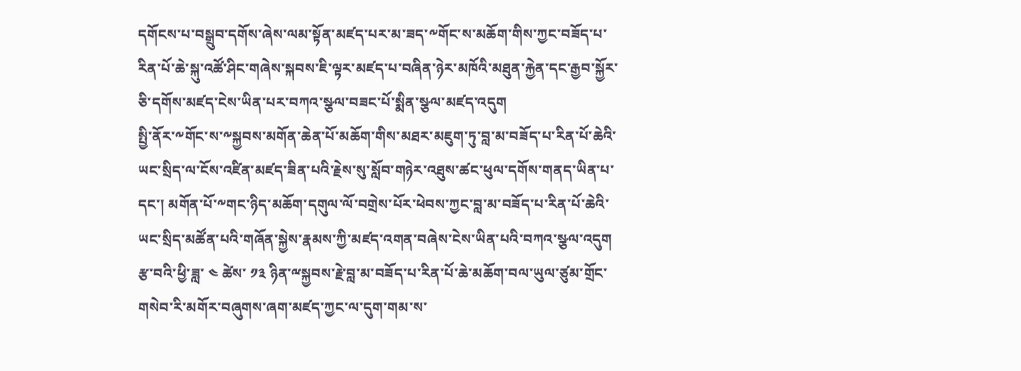དགོངས་པ་བསྒྲུབ་དགོས་ཞེས་ལམ་སྟོན་མཛད་པར་མ་ཟད་༸གོང་ས་མཆོག་གིས་ཀྱང་བཟོད་པ་རིན་པོ་ཆེ་སྐུ་འཚོ་ཤིང་གཞེས་སྐབས་ཇི་ལྟར་མཛད་པ་བཞིན་ཉེར་མཁོའི་མཐུན་རྐྱེན་དང་རྒྱབ་སྐྱོར་ཅི་དགོས་མཛད་ངེས་ཡིན་པར་བཀའ་སྩལ་བཟང་པོ་སྨིན་སྩལ་མཛད་འདུག
སྤྱི་ནོར་༸གོང་ས་༸སྐྱབས་མགོན་ཆེན་པོ་མཆོག་གིས་མཐར་མཇུག་ཏུ་བླ་མ་བཟོད་པ་རིན་པོ་ཆེའི་ཡང་སྲིད་ལ་ངོས་འཛིན་མཛད་ཟིན་པའི་རྗེས་སུ་སློབ་གཉེར་འཐུས་ཚང་ཕུལ་དགོས་གནད་ཡིན་པ་དང་། མགོན་པོ་༸གང་ཉིད་མཆོག་དགུལ་ལོ་བགྲེས་པོར་ཕེབས་ཀྱང་བླ་མ་བཟོད་པ་རིན་པོ་ཆེའི་ཡང་སྲིད་མཚོན་པའི་གཞོན་སྐྱེས་རྣམས་ཀྱི་མཛད་འགན་བཞེས་ངེས་ཡིན་པའི་བཀའ་སྩལ་འདུག
རྩ་བའི་ཕྱི་ཟླ་ ༤ ཚེས་ ༡༣ ཉིན་ྋསྐྱབས་རྗེ་བླ་མ་བཟོད་པ་རིན་པོ་ཆེ་མཆོག་བལ་ཡུལ་ཙུམ་གྲོང་གསེབ་རི་མགོར་བཞུགས་ཞག་མཛད་ཀྱང་ལ་དུག་གམ་ས་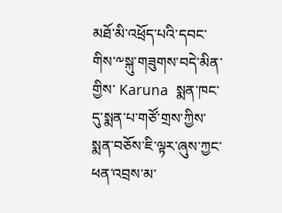མཐོ་མི་འཕྲོད་པའི་དབང་གིས་༸སྐུ་གཟུགས་བདེ་མིན་གྱིས་ Karuna  སྨན་ཁང་དུ་སྨན་པ་གཙོ་གྲས་ཀྱིས་སྨན་བཅོས་ཇི་ལྟར་ཞུས་ཀྱང་ཕན་འབྲས་མ་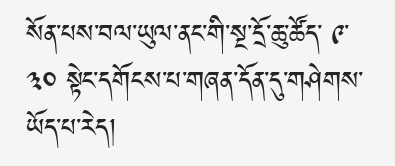སོན་པས་བལ་ཡུལ་ནང་གི་སྔ་དྲོ་ཆུ་ཚོད་ ༩་༣༠ སྟེང་དགོངས་པ་གཞན་དོན་དུ་གཤེགས་ཡོད་པ་རེད།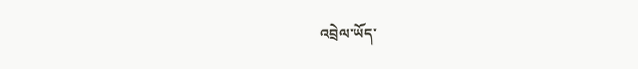འབྲེལ་ཡོད་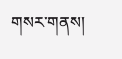གསར་གནས།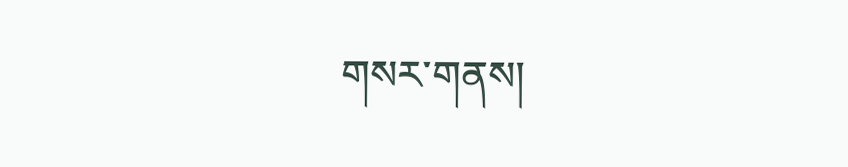གསར་གནས།